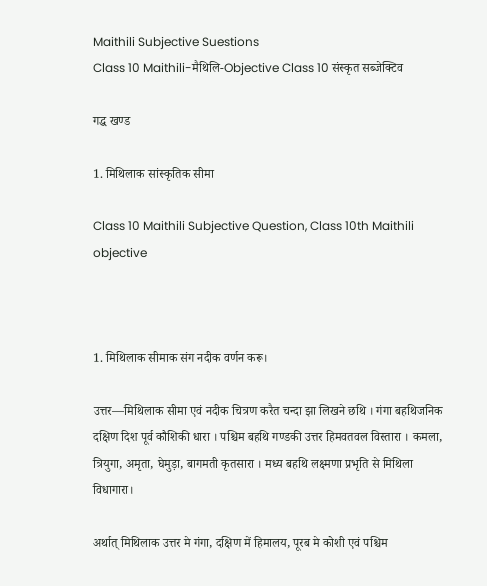Maithili Subjective Suestions
Class 10 Maithili-मैथिलि-Objective Class 10 संस्कृत सब्जेक्टिव

गद्ध खण्ड

1. मिथिलाक सांस्कृतिक सीमा

Class 10 Maithili Subjective Question, Class 10th Maithili objective



1. मिथिलाक सीमाक संग नदीक वर्णन करू।

उत्तर—मिथिलाक सीमा एवं नदीक चित्रण करैत चन्दा झा लिखने छथि । गंगा बहथिजनिक दक्षिण दिश पूर्व कौशिकी धारा । पश्चिम बहथि गण्डकी उत्तर हिमवतवल विस्तारा । कमला, त्रियुगा, अमृता, घेमुड़ा, बागमती कृतसारा । मध्य बहथि लक्ष्मणा प्रभृति से मिथिला विधागारा।

अर्थात् मिथिलाक उत्तर मे गंगा, दक्षिण में हिमालय, पूरब मे कोशी एवं पश्चिम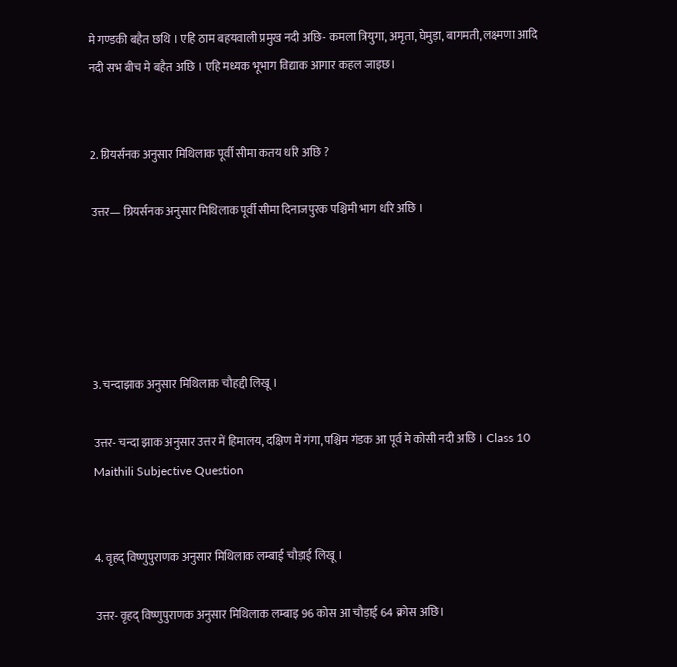मे गण्डकी बहैत छथि । एहि ठाम बहयवाली प्रमुख नदी अछि- कमला त्रियुगा, अमृता, घेमुड़ा, बागमती, लक्ष्मणा आदि नदी सभ बीच मे बहैत अछि । एहि मध्यक भूभाग विद्याक आगार कहल जाइछ।


2. ग्रियर्सनक अनुसार मिथिलाक पूर्वी सीमा कतय धरि अछि ?

उत्तर— ग्रियर्सनक अनुसार मिथिलाक पूर्वी सीमा दिनाजपुरक पश्चिमी भाग धरि अछि ।





3. चन्दाझाक अनुसार मिथिलाक चौहद्दी लिखू ।

उत्तर- चन्दा झाक अनुसार उत्तर में हिमालय, दक्षिण में गंगा, पश्चिम गंडक आ पूर्व मे कोसी नदी अछि । Class 10 Maithili Subjective Question


4. वृहद् विष्णुपुराणक अनुसार मिथिलाक लम्बाई चौड़ाई लिखू ।

उत्तर- वृहद् विष्णुपुराणक अनुसार मिथिलाक लम्बाइ 96 कोस आ चौड़ाई 64 क्रोस अछि।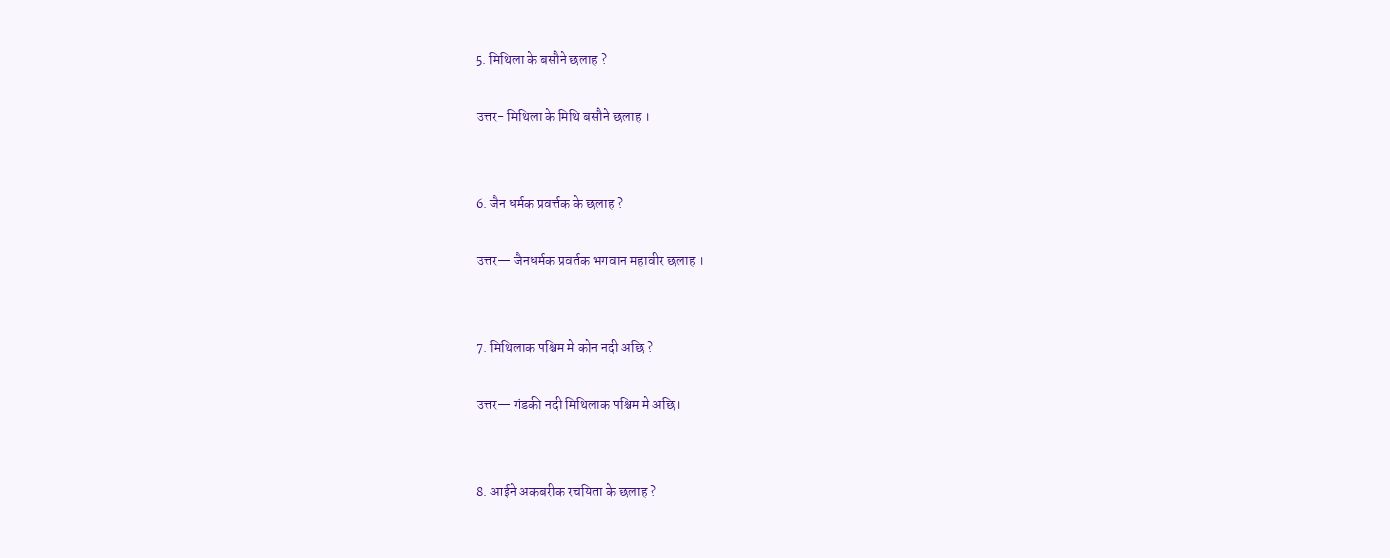5. मिथिला के बसौने छलाह ?

उत्तर- मिथिला के मिथि बसौने छलाह ।


6. जैन धर्मक प्रवर्त्तक के छलाह ?

उत्तर— जैनधर्मक प्रवर्तक भगवान महावीर छलाह ।


7. मिथिलाक पश्चिम मे कोन नदी अछि ?

उत्तर— गंडकी नदी मिथिलाक पश्चिम मे अछि।


8. आईने अकबरीक रचयिता के छलाह ?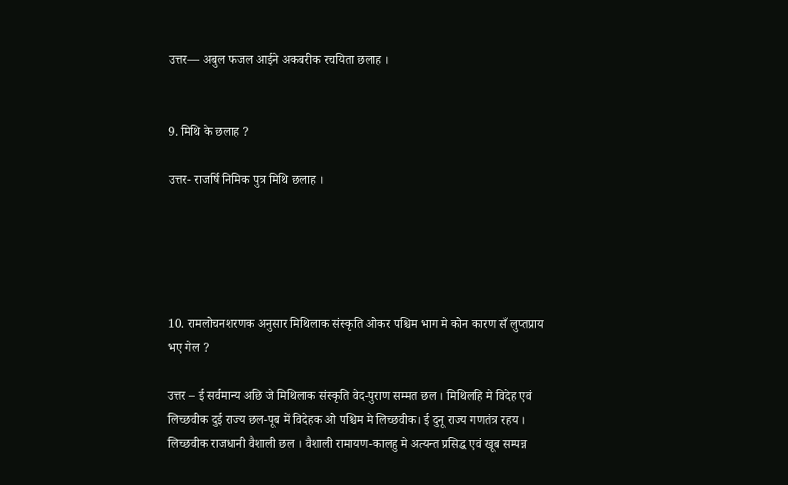उत्तर— अबुल फजल आईने अकबरीक रचयिता छलाह ।


9. मिथि के छलाह ?

उत्तर- राजर्षि निमिक पुत्र मिथि छलाह ।





10. रामलोचनशरणक अनुसार मिथिलाक संस्कृति ओकर पश्चिम भाग मे कोन कारण सँ लुप्तप्राय भए गेल ?

उत्तर – ई सर्वमान्य अछि जे मिथिलाक संस्कृति वेद-पुराण सम्मत छल । मिथिलहि मे विदेह एवं लिच्छवीक दुई राज्य छल-पूब में विदेहक ओ पश्चिम मे लिच्छवीक। ई दुनू राज्य गणतंत्र रहय । लिच्छवीक राजधानी वैशाली छल । वैशाली रामायण-कालहु मे अत्यन्त प्रसिद्ध एवं खूब सम्पन्न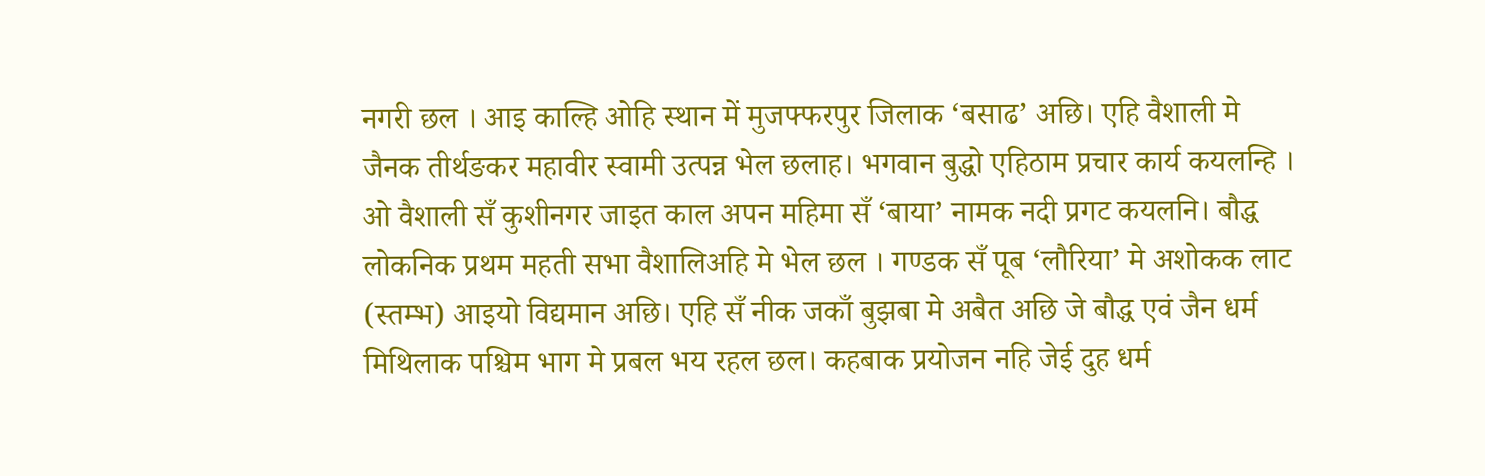नगरी छल । आइ काल्हि ओहि स्थान में मुजफ्फरपुर जिलाक ‘बसाढ’ अछि। एहि वैशाली मे जैनक तीर्थङकर महावीर स्वामी उत्पन्न भेल छलाह। भगवान बुद्धो एहिठाम प्रचार कार्य कयलन्हि । ओ वैशाली सँ कुशीनगर जाइत काल अपन महिमा सँ ‘बाया’ नामक नदी प्रगट कयलनि। बौद्ध लोकनिक प्रथम महती सभा वैशालिअहि मे भेल छल । गण्डक सँ पूब ‘लौरिया’ मे अशोकक लाट (स्तम्भ) आइयो विद्यमान अछि। एहि सँ नीक जकाँ बुझबा मे अबैत अछि जे बौद्ध एवं जैन धर्म मिथिलाक पश्चिम भाग मे प्रबल भय रहल छल। कहबाक प्रयोजन नहि जेई दुह धर्म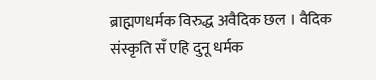ब्राह्मणधर्मक विरुद्ध अवैदिक छल । वैदिक संस्कृति सँ एहि दुनू धर्मक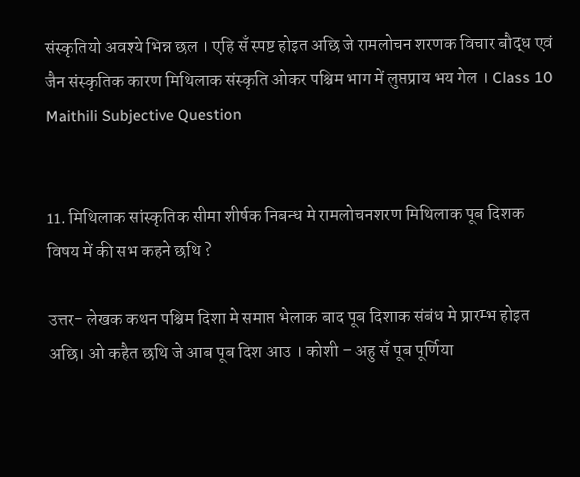संस्कृतियो अवश्ये भिन्न छल । एहि सँ स्पष्ट होइत अछि जे रामलोचन शरणक विचार बौद्ध एवं जैन संस्कृतिक कारण मिथिलाक संस्कृति ओकर पश्चिम भाग में लुप्तप्राय भय गेल । Class 10 Maithili Subjective Question


11. मिथिलाक सांस्कृतिक सीमा शीर्षक निबन्ध मे रामलोचनशरण मिथिलाक पूब दिशक विषय में की सभ कहने छथि ?

उत्तर- लेखक कथन पश्चिम दिशा मे समाप्त भेलाक बाद पूब दिशाक संबंध मे प्रारम्भ होइत अछि। ओ कहैत छथि जे आब पूब दिश आउ । कोशी – अहु सँ पूब पूर्णिया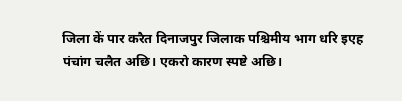जिला कें पार करैत दिनाजपुर जिलाक पश्चिमीय भाग धरि इएह पंचांग चलैत अछि। एकरो कारण स्पष्टे अछि।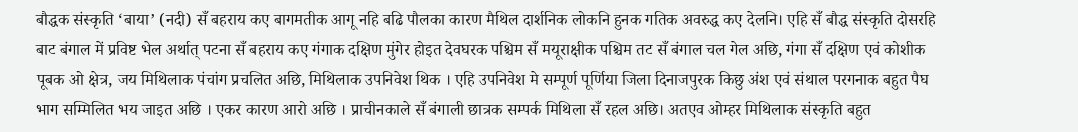बौद्धक संस्कृति ‘बाया’ (नदी) सँ बहराय कए बागमतीक आगू नहि बढि पौलका कारण मैथिल दार्शनिक लोकनि हुनक गतिक अवरुद्ध कए देलनि। एहि सँ बौद्ध संस्कृति दोसरहि बाट बंगाल में प्रविष्ट भेल अर्थात् पटना सँ बहराय कए गंगाक दक्षिण मुंगेर होइत देवघरक पश्चिम सँ मयूराक्षीक पश्चिम तट सँ बंगाल चल गेल अछि, गंगा सँ दक्षिण एवं कोशीक पूबक ओ क्षेत्र, जय मिथिलाक पंचांग प्रचलित अछि, मिथिलाक उपनिवेश थिक । एहि उपनिवेश मे सम्पूर्ण पूर्णिया जिला दिनाजपुरक किछु अंश एवं संथाल परगनाक बहुत पैघ भाग सम्मिलित भय जाइत अछि । एकर कारण आरो अछि । प्राचीनकाले सँ बंगाली छात्रक सम्पर्क मिथिला सँ रहल अछि। अतएव ओम्हर मिथिलाक संस्कृति बहुत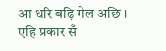आ धरि बढ़ि गेल अछि । एहि प्रकार सँ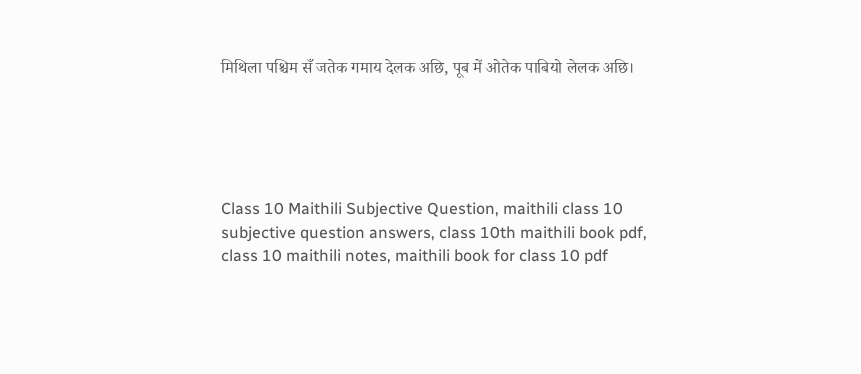मिथिला पश्चिम सँ जतेक गमाय देलक अछि, पूब में ओतेक पाबियो लेलक अछि।





Class 10 Maithili Subjective Question, maithili class 10 subjective question answers, class 10th maithili book pdf, class 10 maithili notes, maithili book for class 10 pdf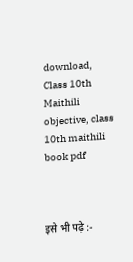download, Class 10th Maithili objective, class 10th maithili book pdf



इसे भी पढ़े :-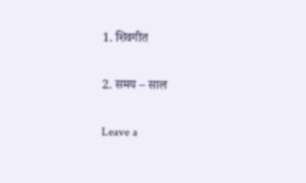1. शिवगीत

2. समय – साल

Leave a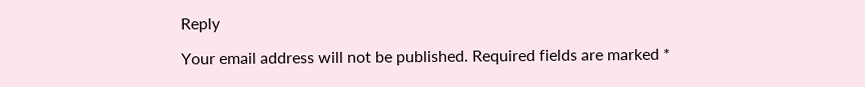Reply

Your email address will not be published. Required fields are marked *